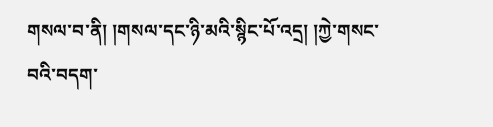གསལ་བ་ནི། །གསལ་དང་ཉི་མའི་སྙིང་པོ་འདྲ། །ཀྱེ་གསང་བའི་བདག་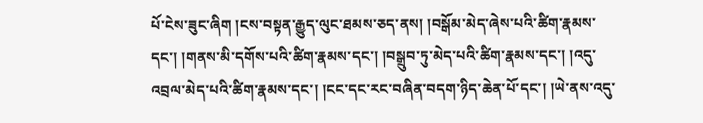པོ་ངེས་ཟུང་ཞིག །ངས་བསྟན་རྒྱུད་ལུང་ཐམས་ཅད་ནས། །བསྒོམ་མེད་ཞེས་པའི་ཚིག་རྣམས་དང་། །གནས་མི་དགོས་པའི་ཚིག་རྣམས་དང་། །བསྒྲུབ་ཏུ་མེད་པའི་ཚིག་རྣམས་དང་། །འདུ་འབྲལ་མེད་པའི་ཚིག་རྣམས་དང་། །ངང་དང་རང་བཞིན་བདག་ཉིད་ཆེན་པོ་དང་། །ཡེ་ནས་འདུ་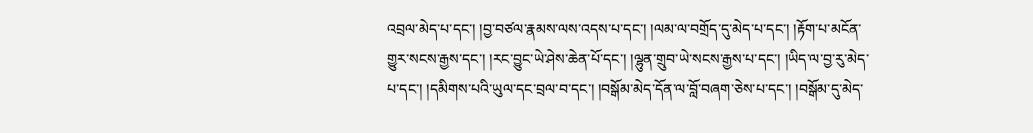འབྲལ་མེད་པ་དང་། །བྱ་བཙལ་རྣམས་ལས་འདས་པ་དང་། །ལམ་ལ་བགྲོད་དུ་མེད་པ་དང་། །རྟོག་པ་མངོན་གྱུར་སངས་རྒྱས་དང་། །རང་བྱུང་ཡེ་ཤེས་ཆེན་པོ་དང་། །ལྷུན་གྲུབ་ཡེ་སངས་རྒྱས་པ་དང་། །ཡིད་ལ་བྱ་རུ་མེད་པ་དང་། །དམིགས་པའི་ཡུལ་དང་བྲལ་བ་དང་། །བསྒོམ་མེད་དོན་ལ་བློ་བཞག་ཅེས་པ་དང་། །བསྒོམ་དུ་མེད་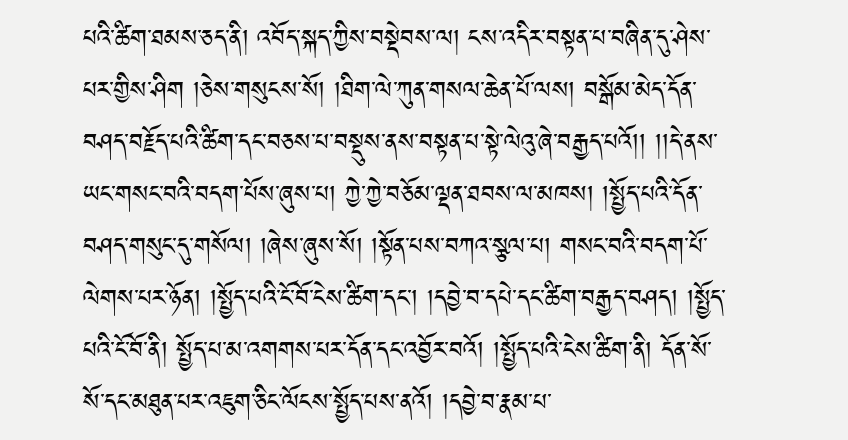པའི་ཚིག་ཐམས་ཅད་ནི། འབོད་སྐད་ཀྱིས་བསྡེབས་ལ། ངས་འདིར་བསྟན་པ་བཞིན་དུ་ཤེས་པར་གྱིས་ཤིག །ཅེས་གསུངས་སོ། །ཐིག་ལེ་ཀུན་གསལ་ཆེན་པོ་ལས། བསྒོམ་མེད་དོན་བཤད་བརྗོད་པའི་ཚིག་དང་བཅས་པ་བསྡུས་ནས་བསྟན་པ་སྟེ་ལེའུ་ཞེ་བརྒྱད་པའོ།། །།དེ་ནས་ཡང་གསང་བའི་བདག་པོས་ཞུས་པ། ཀྱེ་ཀྱེ་བཅོམ་ལྡན་ཐབས་ལ་མཁས། །སྤྱོད་པའི་དོན་བཤད་གསུང་དུ་གསོལ། །ཞེས་ཞུས་སོ། །སྟོན་པས་བཀའ་སྩལ་པ། གསང་བའི་བདག་པོ་ལེགས་པར་ཉོན། །སྤྱོད་པའི་ངོ་བོ་ངེས་ཚིག་དང་། །དབྱེ་བ་དཔེ་དང་ཚིག་བརྒྱད་བཤད། །སྤྱོད་པའི་ངོ་བོ་ནི། སྤྱོད་པ་མ་འགགས་པར་དོན་དང་འབྱོར་བའོ། །སྤྱོད་པའི་ངེས་ཚིག་ནི། དོན་སོ་སོ་དང་མཐུན་པར་འཇུག་ཅིང་ལོངས་སྤྱོད་པས་ནའོ། །དབྱེ་བ་རྣམ་པ་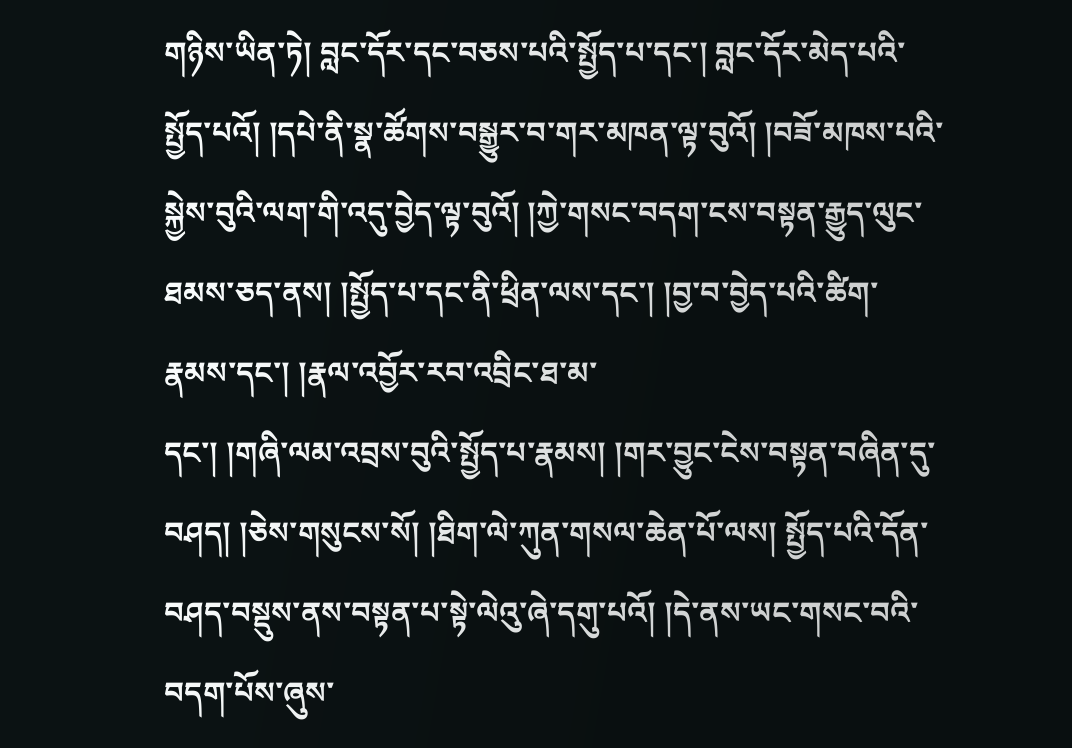གཉིས་ཡིན་ཏེ། བླང་དོར་དང་བཅས་པའི་སྤྱོད་པ་དང་། བླང་དོར་མེད་པའི་སྤྱོད་པའོ། །དཔེ་ནི་སྣ་ཚོགས་བསྒྱུར་བ་གར་མཁན་ལྟ་བུའོ། །བཟོ་མཁས་པའི་སྐྱེས་བུའི་ལག་གི་འདུ་བྱེད་ལྟ་བུའོ། །ཀྱེ་གསང་བདག་ངས་བསྟན་རྒྱུད་ལུང་ཐམས་ཅད་ནས། །སྤྱོད་པ་དང་ནི་ཕྲིན་ལས་དང་། །བྱ་བ་བྱེད་པའི་ཚིག་རྣམས་དང་། །རྣལ་འབྱོར་རབ་འབྲིང་ཐ་མ་
དང་། །གཞི་ལམ་འབྲས་བུའི་སྤྱོད་པ་རྣམས། །གར་བྱུང་ངེས་བསྟན་བཞིན་དུ་བཤད། །ཅེས་གསུངས་སོ། །ཐིག་ལེ་ཀུན་གསལ་ཆེན་པོ་ལས། སྤྱོད་པའི་དོན་བཤད་བསྡུས་ནས་བསྟན་པ་སྟེ་ལེའུ་ཞེ་དགུ་པའོ། །དེ་ནས་ཡང་གསང་བའི་བདག་པོས་ཞུས་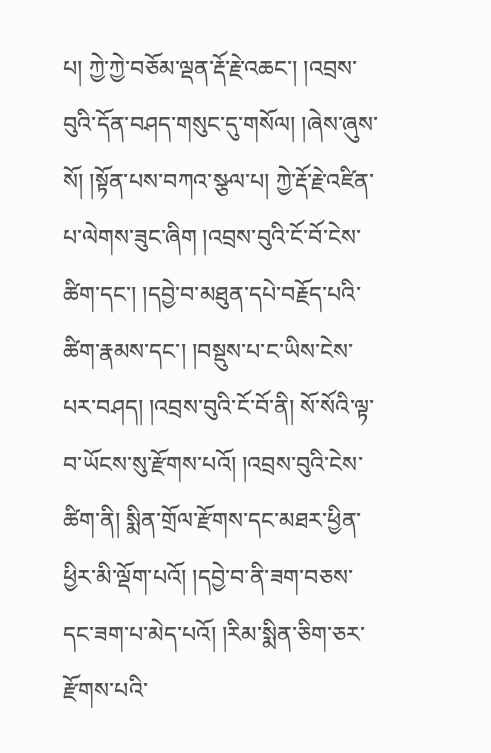པ། ཀྱེ་ཀྱེ་བཅོམ་ལྡན་རྡོ་རྗེ་འཆང་། །འབྲས་བུའི་དོན་བཤད་གསུང་དུ་གསོལ། །ཞེས་ཞུས་སོ། །སྟོན་པས་བཀའ་སྩལ་པ། ཀྱེ་རྡོ་རྗེ་འཛིན་པ་ལེགས་ཟུང་ཞིག །འབྲས་བུའི་ངོ་བོ་ངེས་ཚིག་དང་། །དབྱེ་བ་མཐུན་དཔེ་བརྗོད་པའི་ཚིག་རྣམས་དང་། །བསྡུས་པ་ང་ཡིས་ངེས་པར་བཤད། །འབྲས་བུའི་ངོ་བོ་ནི། སོ་སོའི་ལྟ་བ་ཡོངས་སུ་རྫོགས་པའོ། །འབྲས་བུའི་ངེས་ཚིག་ནི། སྨིན་གྲོལ་རྫོགས་དང་མཐར་ཕྱིན་ཕྱིར་མི་ལྡོག་པའོ། །དབྱེ་བ་ནི་ཟག་བཅས་དང་ཟག་པ་མེད་པའོ། །རིམ་སྨིན་ཅིག་ཅར་རྫོགས་པའི་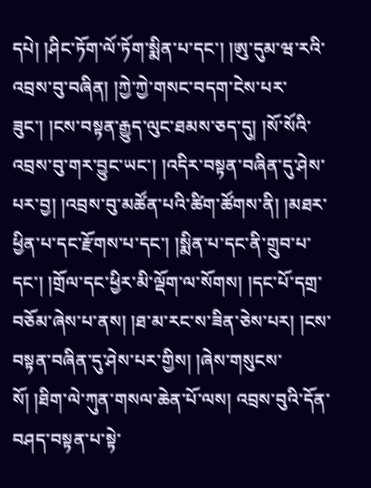དཔེ། །ཤིང་ཏོག་ལོ་ཏོག་སྨིན་པ་དང་། །ཨུ་དུམ་ཝ་རའི་འབྲས་བུ་བཞིན། །ཀྱེ་ཀྱེ་གསང་བདག་ངེས་པར་ཟུང་། །ངས་བསྟན་རྒྱུད་ལུང་ཐམས་ཅད་དུ། །སོ་སོའི་འབྲས་བུ་གར་བྱུང་ཡང་། །འདིར་བསྟན་བཞིན་དུ་ཤེས་པར་བྱ། །འབྲས་བུ་མཚོན་པའི་ཚིག་ཚོགས་ནི། །མཐར་ཕྱིན་པ་དང་རྫོགས་པ་དང་། །སྨིན་པ་དང་ནི་གྲུབ་པ་དང་། །གྲོལ་དང་ཕྱིར་མི་ལྡོག་ལ་སོགས། །དང་པོ་དགྲ་བཅོམ་ཞེས་པ་ནས། །ཐ་མ་རང་ས་ཟིན་ཅེས་པར། །ངས་བསྟན་བཞིན་དུ་ཤེས་པར་གྱིས། །ཞེས་གསུངས་སོ། །ཐིག་ལེ་ཀུན་གསལ་ཆེན་པོ་ལས། འབྲས་བུའི་དོན་བཤད་བསྟན་པ་སྟེ་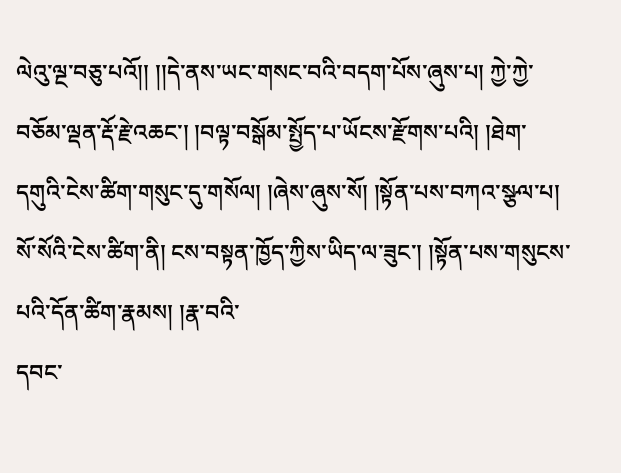ལེའུ་ལྔ་བཅུ་པའོ།། །།དེ་ནས་ཡང་གསང་བའི་བདག་པོས་ཞུས་པ། ཀྱེ་ཀྱེ་བཅོམ་ལྡན་རྡོ་རྗེ་འཆང་། །བལྟ་བསྒོམ་སྤྱོད་པ་ཡོངས་རྫོགས་པའི། །ཐེག་དགུའི་ངེས་ཚིག་གསུང་དུ་གསོལ། །ཞེས་ཞུས་སོ། །སྟོན་པས་བཀའ་སྩལ་པ། སོ་སོའི་ངེས་ཚིག་ནི། ངས་བསྟན་ཁྱོད་ཀྱིས་ཡིད་ལ་ཟུང་། །སྟོན་པས་གསུངས་པའི་དོན་ཚིག་རྣམས། །རྣ་བའི་
དབང་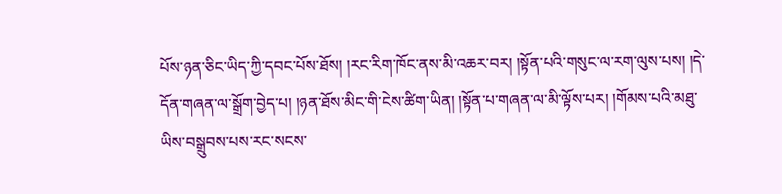པོས་ཉན་ཅིང་ཡིད་ཀྱི་དབང་པོས་ཐོས། །རང་རིག་ཁོང་ནས་མི་འཆར་བར། །སྟོན་པའི་གསུང་ལ་རག་ལུས་པས། །དེ་དོན་གཞན་ལ་སྒྲོག་བྱེད་པ། །ཉན་ཐོས་མིང་གི་ངེས་ཚིག་ཡིན། །སྟོན་པ་གཞན་ལ་མི་ལྟོས་པར། །གོམས་པའི་མཐུ་ཡིས་བསྒྲུབས་པས་རང་སངས་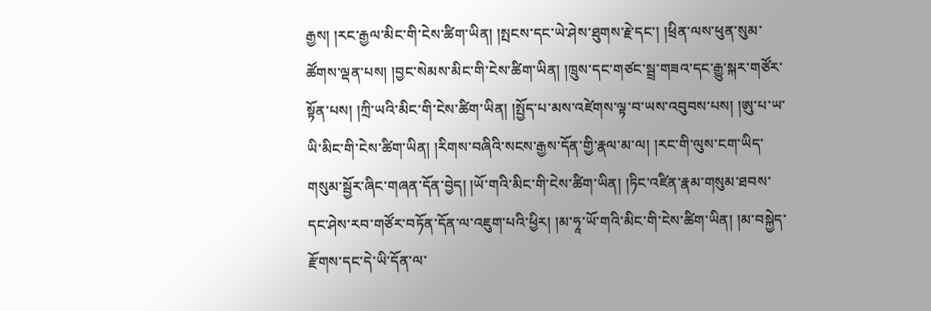རྒྱས། །རང་རྒྱལ་མིང་གི་ངེས་ཚིག་ཡིན། །སྤངས་དང་ཡེ་ཤེས་ཐུགས་རྗེ་དང་། །ཕྲིན་ལས་ཕུན་སུམ་ཚོགས་ལྡན་པས། །བྱང་སེམས་མིང་གི་ངེས་ཚིག་ཡིན། །ཁྲུས་དང་གཙང་སྦྲ་གཟའ་དང་རྒྱུ་སྐར་གཙོར་སྟོན་པས། །ཀྲི་ཡའི་མིང་གི་ངེས་ཚིག་ཡིན། །སྤྱོད་པ་མས་འཛེགས་ལྟ་བ་ཡས་འབུབས་པས། །ཨུ་པ་ཡ་ཡི་མིང་གི་ངེས་ཚིག་ཡིན། །རིགས་བཞིའི་སངས་རྒྱས་དོན་གྱི་རྣལ་མ་ལ། །རང་གི་ལུས་ངག་ཡིད་གསུམ་སྦྱོར་ཞིང་གཞན་དོན་བྱེད། །ཡོ་གའི་མིང་གི་ངེས་ཚིག་ཡིན། །ཏིང་འཛིན་རྣམ་གསུམ་ཐབས་དང་ཤེས་རབ་གཙོར་བཏོན་དོན་ལ་འཇུག་པའི་ཕྱིར། །མ་ཧཱ་ཡོ་གའི་མིང་གི་ངེས་ཚིག་ཡིན། །མ་བསྐྱེད་རྫོགས་དང་དེ་ཡི་དོན་ལ་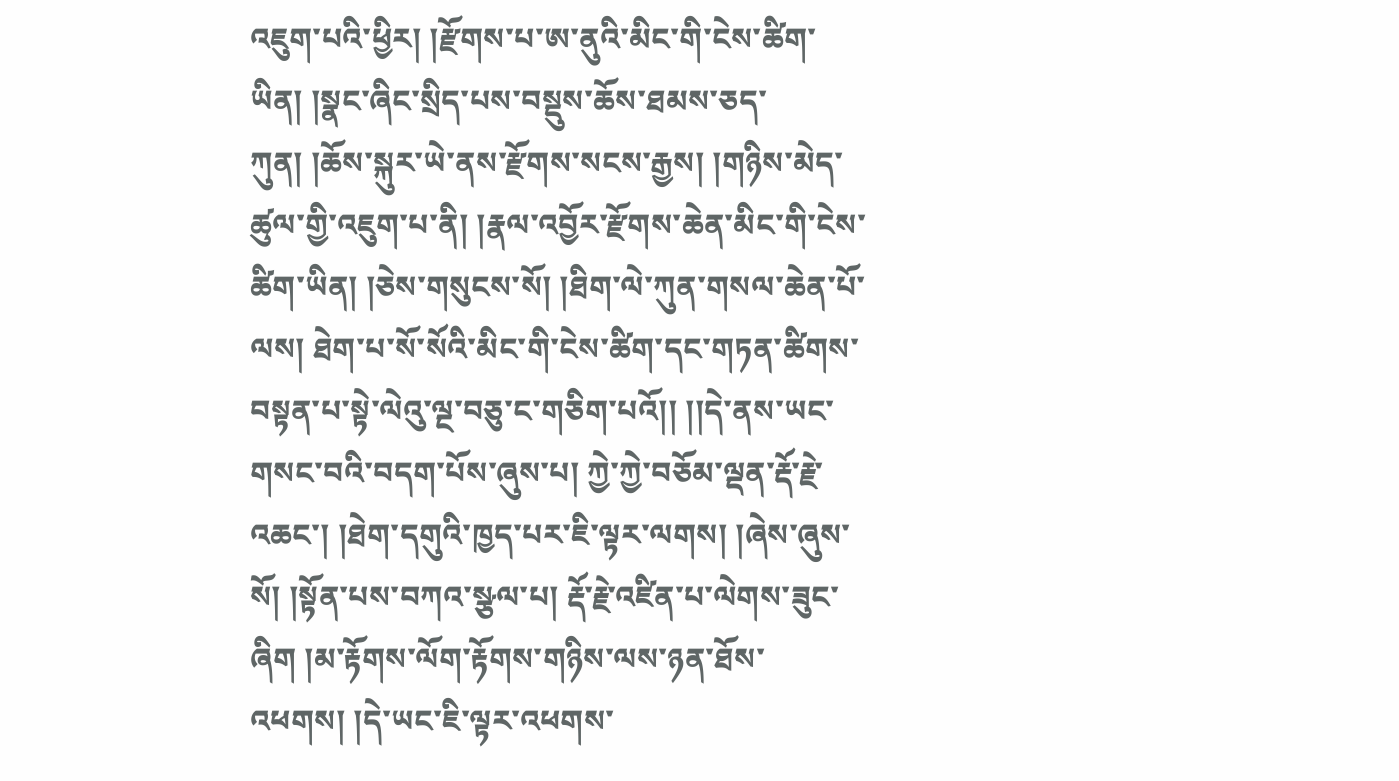འཇུག་པའི་ཕྱིར། །རྫོགས་པ་ཨ་ནུའི་མིང་གི་ངེས་ཚིག་ཡིན། །སྣང་ཞིང་སྲིད་པས་བསྡུས་ཆོས་ཐམས་ཅད་ཀུན། །ཆོས་སྐུར་ཡེ་ནས་རྫོགས་སངས་རྒྱས། །གཉིས་མེད་ཚུལ་གྱི་འཇུག་པ་ནི། །རྣལ་འབྱོར་རྫོགས་ཆེན་མིང་གི་ངེས་ཚིག་ཡིན། །ཅེས་གསུངས་སོ། །ཐིག་ལེ་ཀུན་གསལ་ཆེན་པོ་ལས། ཐེག་པ་སོ་སོའི་མིང་གི་ངེས་ཚིག་དང་གཏན་ཚིགས་བསྟན་པ་སྟེ་ལེའུ་ལྔ་བཅུ་ང་གཅིག་པའོ།། །།དེ་ནས་ཡང་གསང་བའི་བདག་པོས་ཞུས་པ། ཀྱེ་ཀྱེ་བཅོམ་ལྡན་རྡོ་རྗེ་འཆང་། །ཐེག་དགུའི་ཁྱད་པར་ཇི་ལྟར་ལགས། །ཞེས་ཞུས་སོ། །སྟོན་པས་བཀའ་སྩལ་པ། རྡོ་རྗེ་འཛིན་པ་ལེགས་ཟུང་ཞིག །མ་རྟོགས་ལོག་རྟོགས་གཉིས་ལས་ཉན་ཐོས་འཕགས། །དེ་ཡང་ཇི་ལྟར་འཕགས་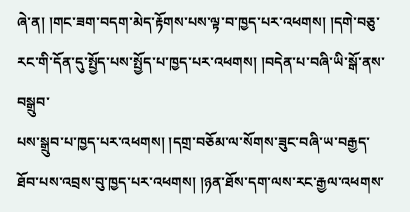ཞེ་ན། །གང་ཟག་བདག་མེད་རྟོགས་པས་ལྟ་བ་ཁྱད་པར་འཕགས། །དགེ་བཅུ་རང་གི་དོན་དུ་སྤྱོད་པས་སྤྱོད་པ་ཁྱད་པར་འཕགས། །བདེན་པ་བཞི་ཡི་སྒོ་ནས་བསྒྲུབ་
པས་སྒྲུབ་པ་ཁྱད་པར་འཕགས། །དགྲ་བཅོམ་ལ་སོགས་ཟུང་བཞི་ཡ་བརྒྱད་ཐོབ་པས་འབྲས་བུ་ཁྱད་པར་འཕགས། །ཉན་ཐོས་དག་ལས་རང་རྒྱལ་འཕགས་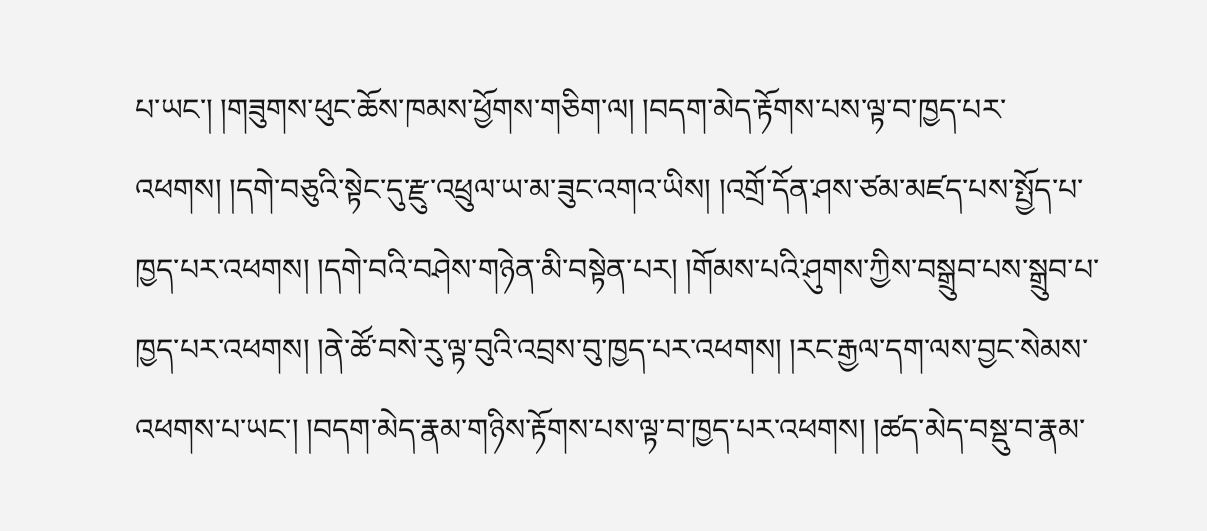པ་ཡང་། །གཟུགས་ཕུང་ཆོས་ཁམས་ཕྱོགས་གཅིག་ལ། །བདག་མེད་རྟོགས་པས་ལྟ་བ་ཁྱད་པར་འཕགས། །དགེ་བཅུའི་སྟེང་དུ་རྫུ་འཕྲུལ་ཡ་མ་ཟུང་འགའ་ཡིས། །འགྲོ་དོན་ཤས་ཙམ་མཛད་པས་སྤྱོད་པ་ཁྱད་པར་འཕགས། །དགེ་བའི་བཤེས་གཉེན་མི་བསྟེན་པར། །གོམས་པའི་ཤུགས་ཀྱིས་བསྒྲུབ་པས་སྒྲུབ་པ་ཁྱད་པར་འཕགས། །ནེ་ཚོ་བསེ་རུ་ལྟ་བུའི་འབྲས་བུ་ཁྱད་པར་འཕགས། །རང་རྒྱལ་དག་ལས་བྱང་སེམས་འཕགས་པ་ཡང་། །བདག་མེད་རྣམ་གཉིས་རྟོགས་པས་ལྟ་བ་ཁྱད་པར་འཕགས། །ཚད་མེད་བསྡུ་བ་རྣམ་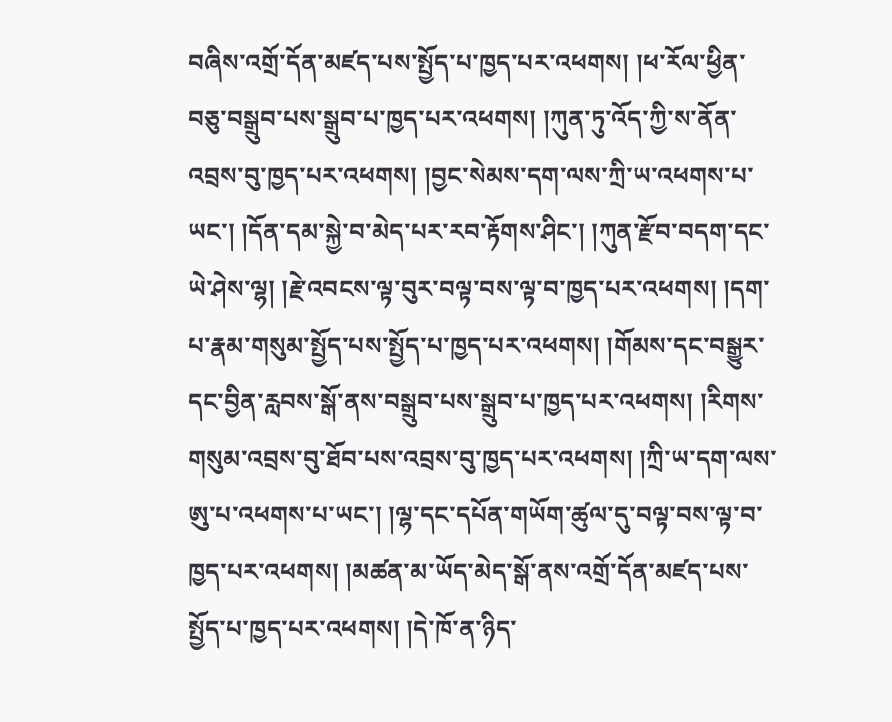བཞིས་འགྲོ་དོན་མཛད་པས་སྤྱོད་པ་ཁྱད་པར་འཕགས། །ཕ་རོལ་ཕྱིན་བཅུ་བསྒྲུབ་པས་སྒྲུབ་པ་ཁྱད་པར་འཕགས། །ཀུན་ཏུ་འོད་ཀྱི་ས་ནོན་འབྲས་བུ་ཁྱད་པར་འཕགས། །བྱང་སེམས་དག་ལས་ཀྲི་ཡ་འཕགས་པ་ཡང་། །དོན་དམ་སྐྱེ་བ་མེད་པར་རབ་རྟོགས་ཤིང་། །ཀུན་རྫོབ་བདག་དང་ཡེ་ཤེས་ལྷ། །རྗེ་འབངས་ལྟ་བུར་བལྟ་བས་ལྟ་བ་ཁྱད་པར་འཕགས། །དག་པ་རྣམ་གསུམ་སྤྱོད་པས་སྤྱོད་པ་ཁྱད་པར་འཕགས། །གོམས་དང་བསྒྱུར་དང་བྱིན་རླབས་སྒོ་ནས་བསྒྲུབ་པས་སྒྲུབ་པ་ཁྱད་པར་འཕགས། །རིགས་གསུམ་འབྲས་བུ་ཐོབ་པས་འབྲས་བུ་ཁྱད་པར་འཕགས། །ཀྲི་ཡ་དག་ལས་ཨུ་པ་འཕགས་པ་ཡང་། །ལྷ་དང་དཔོན་གཡོག་ཚུལ་དུ་བལྟ་བས་ལྟ་བ་ཁྱད་པར་འཕགས། །མཚན་མ་ཡོད་མེད་སྒོ་ནས་འགྲོ་དོན་མཛད་པས་སྤྱོད་པ་ཁྱད་པར་འཕགས། །དེ་ཁོ་ན་ཉིད་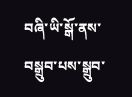བཞི་ཡི་སྒོ་ནས་བསྒྲུབ་པས་སྒྲུབ་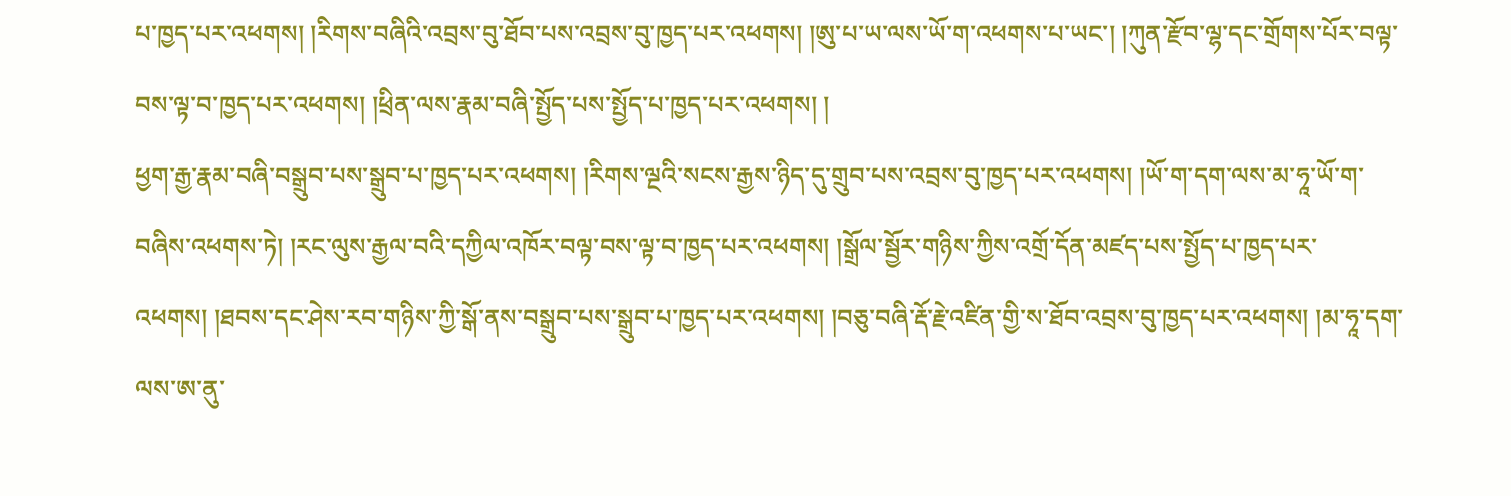པ་ཁྱད་པར་འཕགས། །རིགས་བཞིའི་འབྲས་བུ་ཐོབ་པས་འབྲས་བུ་ཁྱད་པར་འཕགས། །ཨུ་པ་ཡ་ལས་ཡོ་ག་འཕགས་པ་ཡང་། །ཀུན་རྫོབ་ལྷ་དང་གྲོགས་པོར་བལྟ་བས་ལྟ་བ་ཁྱད་པར་འཕགས། །ཕྲིན་ལས་རྣམ་བཞི་སྤྱོད་པས་སྤྱོད་པ་ཁྱད་པར་འཕགས། །
ཕྱག་རྒྱ་རྣམ་བཞི་བསྒྲུབ་པས་སྒྲུབ་པ་ཁྱད་པར་འཕགས། །རིགས་ལྔའི་སངས་རྒྱས་ཉིད་དུ་གྲུབ་པས་འབྲས་བུ་ཁྱད་པར་འཕགས། །ཡོ་ག་དག་ལས་མ་ཧཱ་ཡོ་ག་བཞིས་འཕགས་ཏེ། །རང་ལུས་རྒྱལ་བའི་དཀྱིལ་འཁོར་བལྟ་བས་ལྟ་བ་ཁྱད་པར་འཕགས། །སྒྲོལ་སྦྱོར་གཉིས་ཀྱིས་འགྲོ་དོན་མཛད་པས་སྤྱོད་པ་ཁྱད་པར་འཕགས། །ཐབས་དང་ཤེས་རབ་གཉིས་ཀྱི་སྒོ་ནས་བསྒྲུབ་པས་སྒྲུབ་པ་ཁྱད་པར་འཕགས། །བཅུ་བཞི་རྡོ་རྗེ་འཛིན་གྱི་ས་ཐོབ་འབྲས་བུ་ཁྱད་པར་འཕགས། །མ་ཧཱ་དག་ལས་ཨ་ནུ་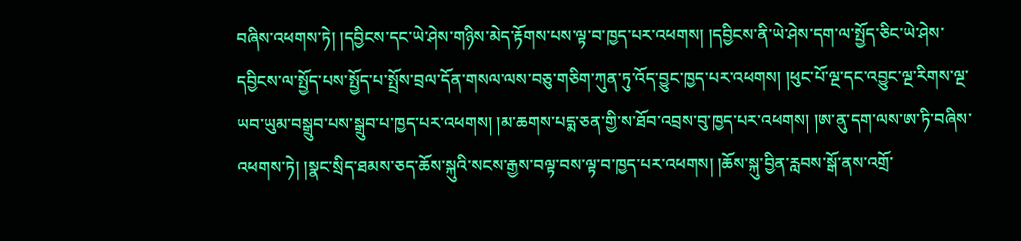བཞིས་འཕགས་ཏེ། །དབྱིངས་དང་ཡེ་ཤེས་གཉིས་མེད་རྟོགས་པས་ལྟ་བ་ཁྱད་པར་འཕགས། །དབྱིངས་ནི་ཡེ་ཤེས་དག་ལ་སྤྱོད་ཅིང་ཡེ་ཤེས་དབྱིངས་ལ་སྤྱོད་པས་སྤྱོད་པ་སྤྲོས་བྲལ་དོན་གསལ་ལས་བཅུ་གཅིག་ཀུན་ཏུ་འོད་བྱུང་ཁྱད་པར་འཕགས། །ཕུང་པོ་ལྔ་དང་འབྱུང་ལྔ་རིགས་ལྔ་ཡབ་ཡུམ་བསྒྲུབ་པས་སྒྲུབ་པ་ཁྱད་པར་འཕགས། །མ་ཆགས་པདྨ་ཅན་གྱི་ས་ཐོབ་འབྲས་བུ་ཁྱད་པར་འཕགས། །ཨ་ནུ་དག་ལས་ཨ་ཏི་བཞིས་འཕགས་ཏེ། །སྣང་སྲིད་ཐམས་ཅད་ཆོས་སྐུའི་སངས་རྒྱས་བལྟ་བས་ལྟ་བ་ཁྱད་པར་འཕགས། །ཆོས་སྐུ་བྱིན་རླབས་སྒོ་ནས་འགྲོ་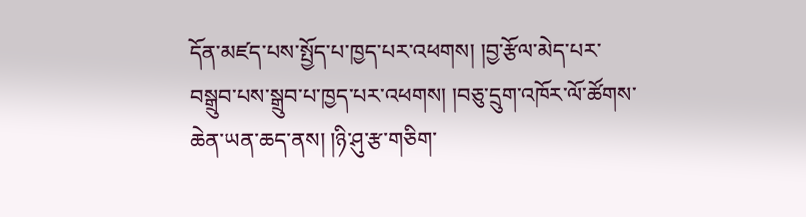དོན་མཛད་པས་སྤྱོད་པ་ཁྱད་པར་འཕགས། །བྱ་རྩོལ་མེད་པར་བསྒྲུབ་པས་སྒྲུབ་པ་ཁྱད་པར་འཕགས། །བཅུ་དྲུག་འཁོར་ལོ་ཚོགས་ཆེན་ཡན་ཆད་ནས། །ཉི་ཤུ་རྩ་གཅིག་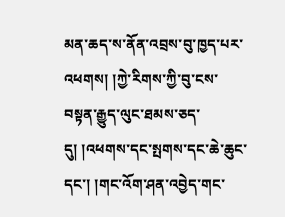མན་ཆད་ས་ནོན་འབྲས་བུ་ཁྱད་པར་འཕགས། །ཀྱེ་རིགས་ཀྱི་བུ་ངས་བསྟན་རྒྱུད་ལུང་ཐམས་ཅད་དུ། །འཕགས་དང་སྤགས་དང་ཆེ་ཆུང་དང་། །གང་འོག་ཤན་འབྱེད་གང་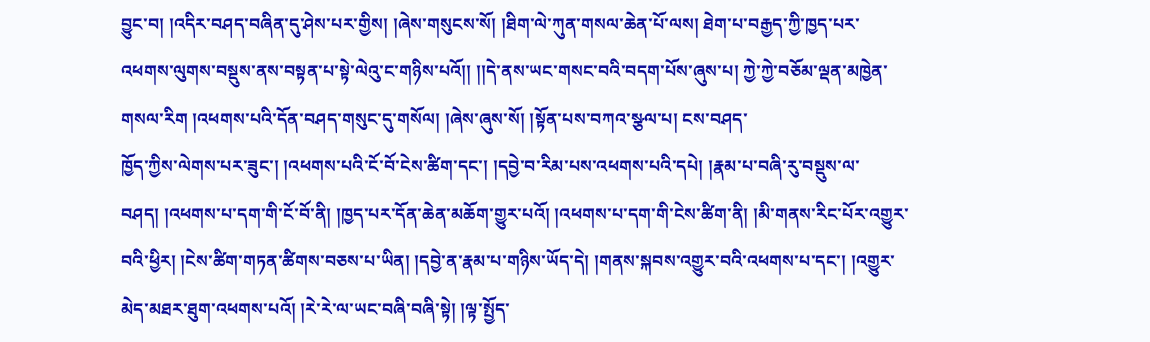བྱུང་བ། །འདིར་བཤད་བཞིན་དུ་ཤེས་པར་གྱིས། །ཞེས་གསུངས་སོ། །ཐིག་ལེ་ཀུན་གསལ་ཆེན་པོ་ལས། ཐེག་པ་བརྒྱད་ཀྱི་ཁྱད་པར་འཕགས་ལུགས་བསྡུས་ནས་བསྟན་པ་སྟེ་ལེའུ་ང་གཉིས་པའོ།། །།དེ་ནས་ཡང་གསང་བའི་བདག་པོས་ཞུས་པ། ཀྱེ་ཀྱེ་བཅོམ་ལྡན་མཁྱེན་གསལ་རིག །འཕགས་པའི་དོན་བཤད་གསུང་དུ་གསོལ། །ཞེས་ཞུས་སོ། །སྟོན་པས་བཀའ་སྩལ་པ། ངས་བཤད་
ཁྱོད་ཀྱིས་ལེགས་པར་ཟུང་། །འཕགས་པའི་ངོ་བོ་ངེས་ཚིག་དང་། །དབྱེ་བ་རིམ་པས་འཕགས་པའི་དཔེ། །རྣམ་པ་བཞི་རུ་བསྡུས་ལ་བཤད། །འཕགས་པ་དག་གི་ངོ་བོ་ནི། །ཁྱད་པར་དོན་ཆེན་མཆོག་གྱུར་པའོ། །འཕགས་པ་དག་གི་ངེས་ཚིག་ནི། །མི་གནས་རིང་པོར་འགྱུར་བའི་ཕྱིར། །ངེས་ཚིག་གཏན་ཚིགས་བཅས་པ་ཡིན། །དབྱེ་ན་རྣམ་པ་གཉིས་ཡོད་དེ། །གནས་སྐབས་འགྱུར་བའི་འཕགས་པ་དང་། །འགྱུར་མེད་མཐར་ཐུག་འཕགས་པའོ། །རེ་རེ་ལ་ཡང་བཞི་བཞི་སྟེ། །ལྟ་སྤྱོད་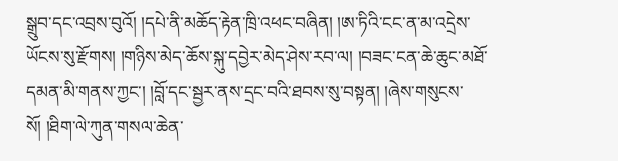སྒྲུབ་དང་འབྲས་བུའོ། །དཔེ་ནི་མཆོད་རྟེན་ཁྲི་འཕང་བཞིན། །ཨ་ཏིའི་ངང་ན་མ་འདྲེས་ཡོངས་སུ་རྫོགས། །གཉིས་མེད་ཆོས་སྐུ་དབྱེར་མེད་ཤེས་རབ་ལ། །བཟང་ངན་ཆེ་ཆུང་མཐོ་དམན་མི་གནས་ཀྱང་། །བློ་དང་སྦྱར་ནས་དྲང་བའི་ཐབས་སུ་བསྟན། །ཞེས་གསུངས་སོ། །ཐིག་ལེ་ཀུན་གསལ་ཆེན་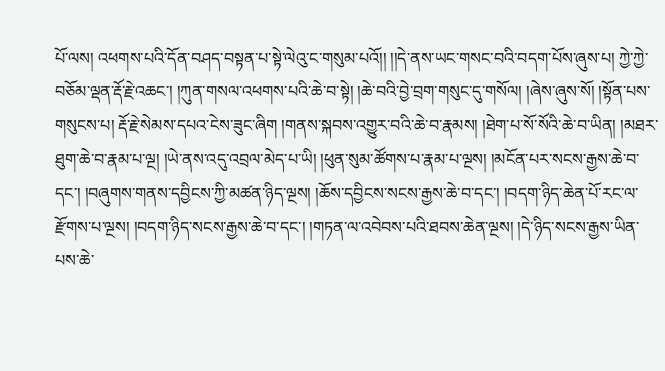པོ་ལས། འཕགས་པའི་དོན་བཤད་བསྟན་པ་སྟེ་ལེའུ་ང་གསུམ་པའོ།། །།དེ་ནས་ཡང་གསང་བའི་བདག་པོས་ཞུས་པ། ཀྱེ་ཀྱེ་བཅོམ་ལྡན་རྡོ་རྗེ་འཆང་། །ཀུན་གསལ་འཕགས་པའི་ཆེ་བ་སྟེ། །ཆེ་བའི་བྱེ་བྲག་གསུང་དུ་གསོལ། །ཞེས་ཞུས་སོ། །སྟོན་པས་གསུངས་པ། རྡོ་རྗེ་སེམས་དཔའ་ངེས་ཟུང་ཞིག །གནས་སྐབས་འགྱུར་བའི་ཆེ་བ་རྣམས། །ཐེག་པ་སོ་སོའི་ཆེ་བ་ཡིན། །མཐར་ཐུག་ཆེ་བ་རྣམ་པ་ལྔ། །ཡེ་ནས་འདུ་འབྲལ་མེད་པ་ཡི། །ཕུན་སུམ་ཚོགས་པ་རྣམ་པ་ལྔས། །མངོན་པར་སངས་རྒྱས་ཆེ་བ་དང་། །བཞུགས་གནས་དབྱིངས་ཀྱི་མཚན་ཉིད་ལྔས། །ཆོས་དབྱིངས་སངས་རྒྱས་ཆེ་བ་དང་། །བདག་ཉིད་ཆེན་པོ་རང་ལ་རྫོགས་པ་ལྔས། །བདག་ཉིད་སངས་རྒྱས་ཆེ་བ་དང་། །གཏན་ལ་འབེབས་པའི་ཐབས་ཆེན་ལྔས། །དེ་ཉིད་སངས་རྒྱས་ཡིན་པས་ཆེ་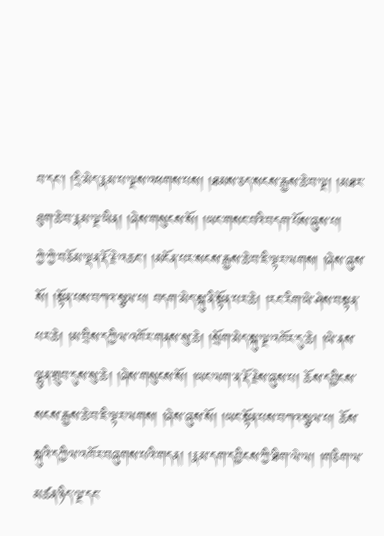བ་དང་། །དྲི་མེད་རྣམ་པ་ལྔས་འཕགས་པས། །ཐམས་ཅད་སངས་རྒྱས་ཆེ་བ་ལྔ། །མཐར་ཐུག་ཆེ་བ་རྣམ་ལྔ་ཡིན། །ཞེས་གསུངས་སོ། །ཡང་གསང་བའི་བདག་པོས་ཞུས་པ།
ཀྱེ་ཀྱེ་བཅོམ་ལྡན་རྡོ་རྗེ་འཆང་། །མངོན་པར་སངས་རྒྱས་ཆེ་བ་ཇི་ལྟར་ལགས། །ཞེས་ཞུས་སོ། །སྟོན་པས་བཀའ་སྩལ་པ། བདག་མེད་སྐུ་ནི་སྟོན་པར་ཆེ། །རང་རིག་ཡེ་ཤེས་བསྟན་པར་ཆེ། །མ་བྲིས་དཀྱིལ་འཁོར་གནས་སུ་ཆེ། །སྲོག་མེད་སྐུ་ལྔ་འཁོར་དུ་ཆེ། །ཡེ་ནས་ལྷུན་གྲུབ་དུས་སུ་ཆེ། །ཞེས་གསུངས་སོ། །ཡང་ལག་ན་རྡོ་རྗེས་ཞུས་པ། ཆོས་དབྱིངས་སངས་རྒྱས་ཆེ་བ་ཇི་ལྟར་ལགས། །ཞེས་ཞུས་སོ། །ཡང་སྟོན་པས་བཀའ་སྩལ་པ། ཆོས་སྐུའི་དཀྱིལ་འཁོར་བཞུགས་པའི་གདན། །རྣམ་དག་དབྱིངས་ཀྱི་ཐིག་ལེ་ལ། །གཅིག་ལ་མཚན་ཉིད་ལྔ་དང་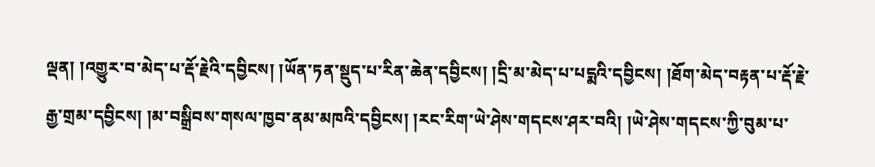ལྡན། །འགྱུར་བ་མེད་པ་རྡོ་རྗེའི་དབྱིངས། །ཡོན་ཏན་སྡུད་པ་རིན་ཆེན་དབྱིངས། །དྲི་མ་མེད་པ་པདྨའི་དབྱིངས། །ཐོག་མེད་བརྟན་པ་རྡོ་རྗེ་རྒྱ་གྲམ་དབྱིངས། །མ་བསྒྲིབས་གསལ་ཁྱབ་ནམ་མཁའི་དབྱིངས། །རང་རིག་ཡེ་ཤེས་གདངས་ཤར་བའི། །ཡེ་ཤེས་གདངས་ཀྱི་བུམ་པ་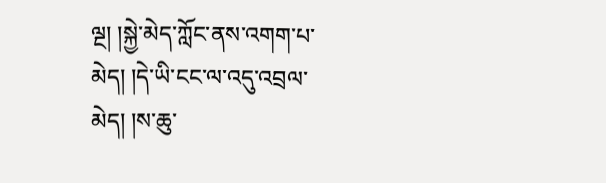ལྔ། །སྐྱེ་མེད་ཀློང་ནས་འགག་པ་མེད། །དེ་ཡི་ངང་ལ་འདུ་འབྲལ་མེད། །ས་ཆུ་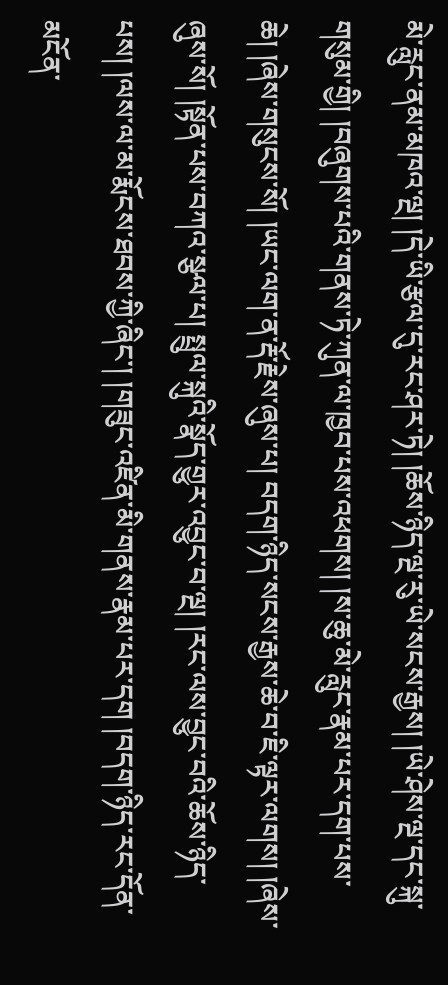མེ་རླུང་ནམ་མཁའ་ལྔ། །དེ་ཡི་རྩལ་དུ་རང་ཤར་ཏེ། །ཆོས་ཉིད་ལྔ་རུ་ཡེ་སངས་རྒྱས། །ཡེ་ཤེས་ལྔ་དང་སྐུ་གསུམ་གྱི། །བཞུགས་པའི་གནས་ཏེ་ཀུན་ལ་ཁྱབ་པས་འཕགས། །ས་ཆུ་མེ་རླུང་རྣམ་པར་དག་པས་ཆེ། །ཞེས་གསུངས་སོ། །ཡང་ལག་ན་རྡོ་རྗེས་ཞུས་པ། བདག་ཉིད་སངས་རྒྱས་ཆེ་བ་ཇི་ལྟར་ལགས། །ཞེས་ཞུས་སོ། །སྟོན་པས་བཀའ་སྩལ་པ། སྤྲུལ་སྐུའི་སྣོད་གྱུར་འབྱུང་བ་ལྔ། །རང་ལས་བྱུང་བའི་ཆོས་ཉིད་པས། །ལས་ལ་མ་རྨོངས་ཐབས་ཀྱི་ཞིང་། །གཟུང་འཛིན་མི་གནས་རྣམ་པར་དག །བདག་ཉིད་རང་དོན་མངོན་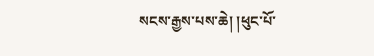སངས་རྒྱས་པས་ཆེ། །ཕུང་པོ་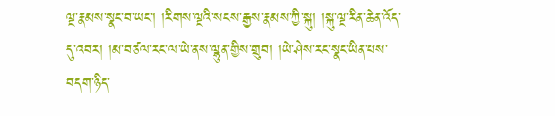ལྔ་རྣམས་སྣང་བ་ཡང་། །རིགས་ལྔའི་སངས་རྒྱས་རྣམས་ཀྱི་སྐུ། །སྐུ་ལྔ་རིན་ཆེན་འོད་དུ་འབར། །མ་བཙལ་རང་ལ་ཡེ་ནས་ལྷུན་གྱིས་གྲུབ། །ཡེ་ཤེས་རང་སྣང་ཡིན་པས་བདག་ཉིད་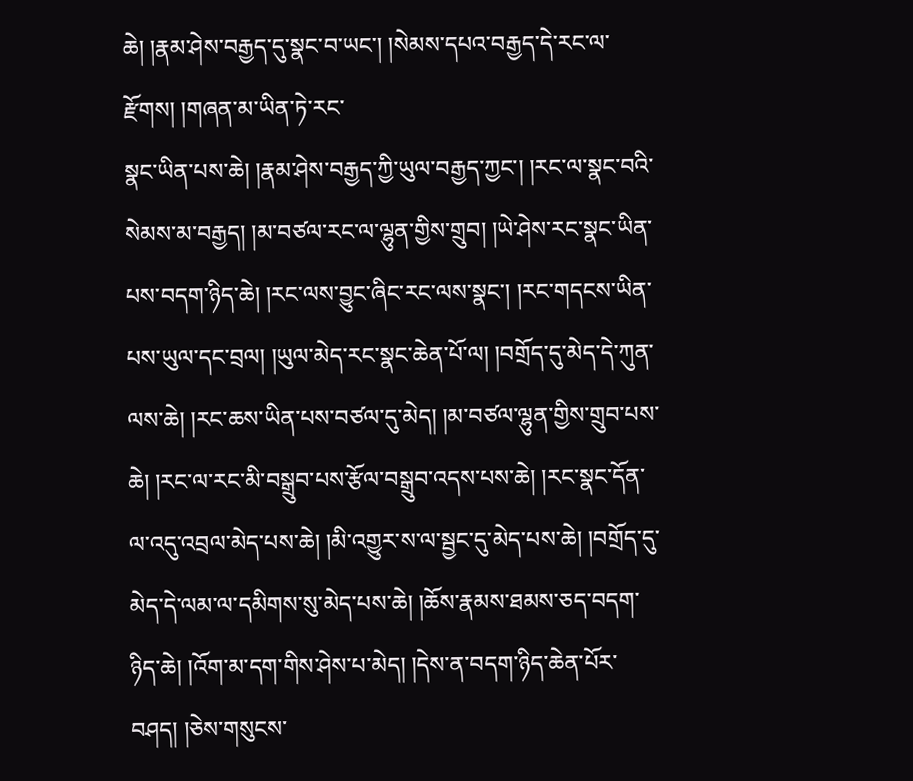ཆེ། །རྣམ་ཤེས་བརྒྱད་དུ་སྣང་བ་ཡང་། །སེམས་དཔའ་བརྒྱད་དེ་རང་ལ་རྫོགས། །གཞན་མ་ཡིན་ཏེ་རང་
སྣང་ཡིན་པས་ཆེ། །རྣམ་ཤེས་བརྒྱད་ཀྱི་ཡུལ་བརྒྱད་ཀྱང་། །རང་ལ་སྣང་བའི་སེམས་མ་བརྒྱད། །མ་བཙལ་རང་ལ་ལྷུན་གྱིས་གྲུབ། །ཡེ་ཤེས་རང་སྣང་ཡིན་པས་བདག་ཉིད་ཆེ། །རང་ལས་བྱུང་ཞིང་རང་ལས་སྣང་། །རང་གདངས་ཡིན་པས་ཡུལ་དང་བྲལ། །ཡུལ་མེད་རང་སྣང་ཆེན་པོ་ལ། །བགྲོད་དུ་མེད་དེ་ཀུན་ལས་ཆེ། །རང་ཆས་ཡིན་པས་བཙལ་དུ་མེད། །མ་བཙལ་ལྷུན་གྱིས་གྲུབ་པས་ཆེ། །རང་ལ་རང་མི་བསྒྲུབ་པས་རྩོལ་བསྒྲུབ་འདས་པས་ཆེ། །རང་སྣང་དོན་ལ་འདུ་འབྲལ་མེད་པས་ཆེ། །མི་འགྱུར་ས་ལ་སྦྱང་དུ་མེད་པས་ཆེ། །བགྲོད་དུ་མེད་དེ་ལམ་ལ་དམིགས་སུ་མེད་པས་ཆེ། །ཆོས་རྣམས་ཐམས་ཅད་བདག་ཉིད་ཆེ། །འོག་མ་དག་གིས་ཤེས་པ་མེད། །དེས་ན་བདག་ཉིད་ཆེན་པོར་བཤད། །ཅེས་གསུངས་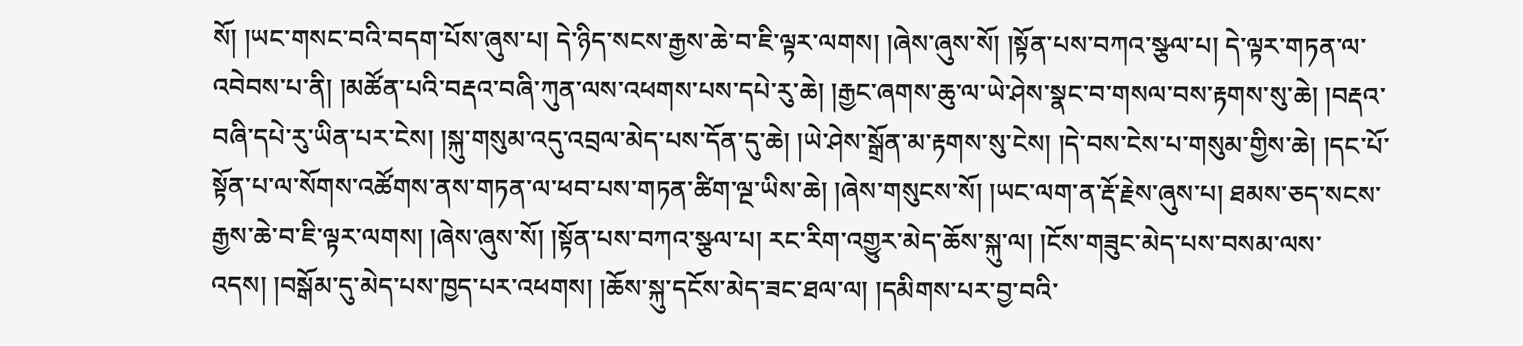སོ། །ཡང་གསང་བའི་བདག་པོས་ཞུས་པ། དེ་ཉིད་སངས་རྒྱས་ཆེ་བ་ཇི་ལྟར་ལགས། །ཞེས་ཞུས་སོ། །སྟོན་པས་བཀའ་སྩལ་པ། དེ་ལྟར་གཏན་ལ་འབེབས་པ་ནི། །མཚོན་པའི་བརྡའ་བཞི་ཀུན་ལས་འཕགས་པས་དཔེ་རུ་ཆེ། །རྒྱང་ཞགས་ཆུ་ལ་ཡེ་ཤེས་སྣང་བ་གསལ་བས་རྟགས་སུ་ཆེ། །བརྡའ་བཞི་དཔེ་རུ་ཡིན་པར་ངེས། །སྐུ་གསུམ་འདུ་འབྲལ་མེད་པས་དོན་དུ་ཆེ། །ཡེ་ཤེས་སྒྲོན་མ་རྟགས་སུ་ངེས། །དེ་བས་ངེས་པ་གསུམ་གྱིས་ཆེ། །དང་པོ་སྟོན་པ་ལ་སོགས་འཚོགས་ནས་གཏན་ལ་ཕབ་པས་གཏན་ཚིག་ལྔ་ཡིས་ཆེ། །ཞེས་གསུངས་སོ། །ཡང་ལག་ན་རྡོ་རྗེས་ཞུས་པ། ཐམས་ཅད་སངས་རྒྱས་ཆེ་བ་ཇི་ལྟར་ལགས། །ཞེས་ཞུས་སོ། །སྟོན་པས་བཀའ་སྩལ་པ། རང་རིག་འགྱུར་མེད་ཆོས་སྐུ་ལ། །ངོས་གཟུང་མེད་པས་བསམ་ལས་འདས། །བསྒོམ་དུ་མེད་པས་ཁྱད་པར་འཕགས། །ཆོས་སྐུ་དངོས་མེད་ཟང་ཐལ་ལ། །དམིགས་པར་བྱ་བའི་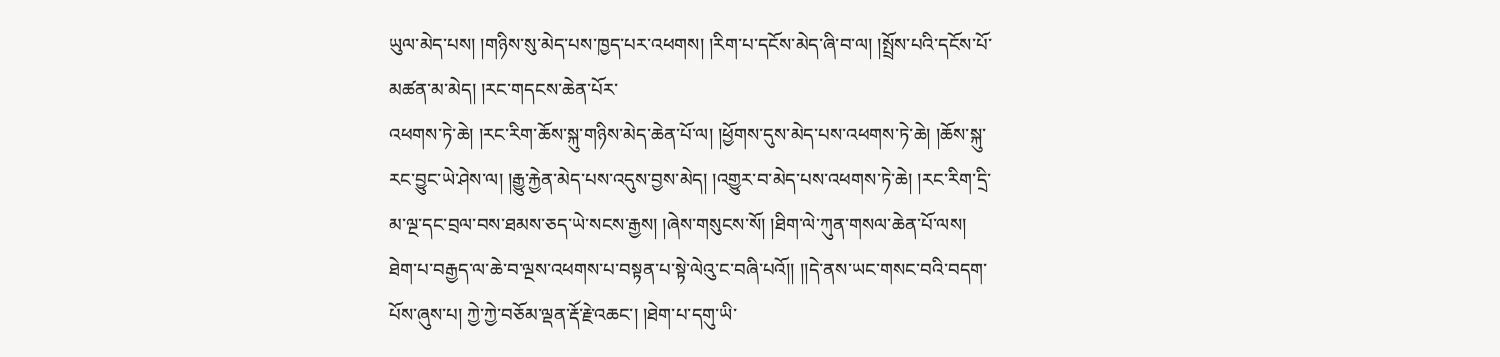ཡུལ་མེད་པས། །གཉིས་སུ་མེད་པས་ཁྱད་པར་འཕགས། །རིག་པ་དངོས་མེད་ཞི་བ་ལ། །སྤྲོས་པའི་དངོས་པོ་མཚན་མ་མེད། །རང་གདངས་ཆེན་པོར་
འཕགས་ཏེ་ཆེ། །རང་རིག་ཆོས་སྐུ་གཉིས་མེད་ཆེན་པོ་ལ། །ཕྱོགས་དུས་མེད་པས་འཕགས་ཏེ་ཆེ། །ཆོས་སྐུ་རང་བྱུང་ཡེ་ཤེས་ལ། །རྒྱུ་རྐྱེན་མེད་པས་འདུས་བྱས་མེད། །འགྱུར་བ་མེད་པས་འཕགས་ཏེ་ཆེ། །རང་རིག་དྲི་མ་ལྔ་དང་བྲལ་བས་ཐམས་ཅད་ཡེ་སངས་རྒྱས། །ཞེས་གསུངས་སོ། །ཐིག་ལེ་ཀུན་གསལ་ཆེན་པོ་ལས། ཐེག་པ་བརྒྱད་ལ་ཆེ་བ་ལྔས་འཕགས་པ་བསྟན་པ་སྟེ་ལེའུ་ང་བཞི་པའོ།། །།དེ་ནས་ཡང་གསང་བའི་བདག་པོས་ཞུས་པ། ཀྱེ་ཀྱེ་བཅོམ་ལྡན་རྡོ་རྗེ་འཆང་། །ཐེག་པ་དགུ་ཡི་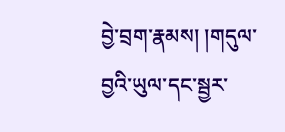བྱེ་བྲག་རྣམས། །གདུལ་བྱའི་ཡུལ་དང་སྦྱར་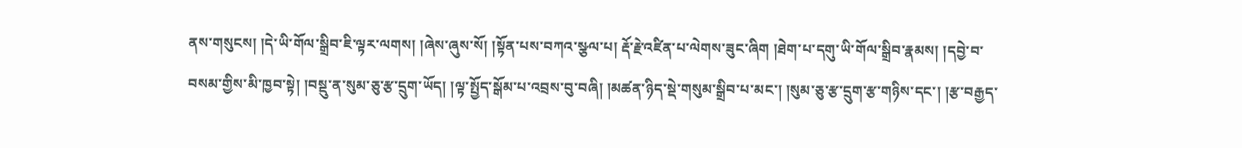ནས་གསུངས། །དེ་ཡི་གོལ་སྒྲིབ་ཇི་ལྟར་ལགས། །ཞེས་ཞུས་སོ། །སྟོན་པས་བཀའ་སྩལ་པ། རྡོ་རྗེ་འཛིན་པ་ལེགས་ཟུང་ཞིག །ཐེག་པ་དགུ་ཡི་གོལ་སྒྲིབ་རྣམས། །དབྱེ་བ་བསམ་གྱིས་མི་ཁྱབ་སྟེ། །བསྡུ་ན་སུམ་ཅུ་རྩ་དྲུག་ཡོད། །ལྟ་སྤྱོད་སྒོམ་པ་འབྲས་བུ་བཞི། །མཚན་ཉིད་སྡེ་གསུམ་སྒྲིབ་པ་མང་། །སུམ་ཅུ་རྩ་དྲུག་རྩ་གཉིས་དང་། །རྩ་བརྒྱད་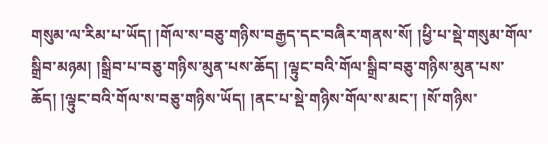གསུམ་ལ་རིམ་པ་ཡོད། །གོལ་ས་བཅུ་གཉིས་བརྒྱད་དང་བཞིར་གནས་སོ། །ཕྱི་པ་སྡེ་གསུམ་གོལ་སྒྲིབ་མཉམ། །སྒྲིབ་པ་བཅུ་གཉིས་མུན་པས་ཆོད། །ལྟུང་བའི་གོལ་སྒྲིབ་བཅུ་གཉིས་མུན་པས་ཆོད། །ལྟུང་བའི་གོལ་ས་བཅུ་གཉིས་ཡོད། །ནང་པ་སྡེ་གཉིས་གོལ་ས་མང་། །སོ་གཉིས་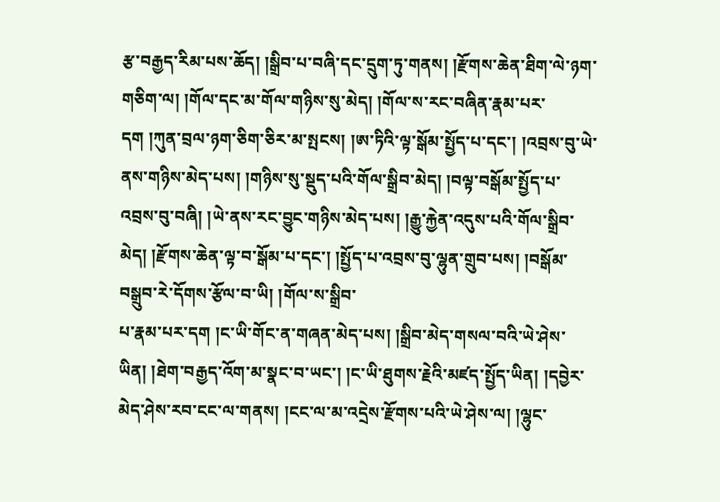རྩ་བརྒྱད་རིམ་པས་ཆོད། །སྒྲིབ་པ་བཞི་དང་དྲུག་ཏུ་གནས། །རྫོགས་ཆེན་ཐིག་ལེ་ཉག་གཅིག་ལ། །གོལ་དང་མ་གོལ་གཉིས་སུ་མེད། །གོལ་ས་རང་བཞིན་རྣམ་པར་དག །ཀུན་བྲལ་ཉག་ཅིག་ཅིར་མ་སྤངས། །ཨ་ཏིའི་ལྟ་སྒོམ་སྤྱོད་པ་དང་། །འབྲས་བུ་ཡེ་ནས་གཉིས་མེད་པས། །གཉིས་སུ་སྡུད་པའི་གོལ་སྒྲིབ་མེད། །བལྟ་བསྒོམ་སྤྱོད་པ་འབྲས་བུ་བཞི། །ཡེ་ནས་རང་བྱུང་གཉིས་མེད་པས། །རྒྱུ་རྐྱེན་འདུས་པའི་གོལ་སྒྲིབ་མེད། །རྫོགས་ཆེན་ལྟ་བ་སྒོམ་པ་དང་། །སྤྱོད་པ་འབྲས་བུ་ལྷུན་གྲུབ་པས། །བསྒོམ་བསྒྲུབ་རེ་དོགས་རྩོལ་བ་ཡི། །གོལ་ས་སྒྲིབ་
པ་རྣམ་པར་དག །ང་ཡི་གོང་ན་གཞན་མེད་པས། །སྒྲིབ་མེད་གསལ་བའི་ཡེ་ཤེས་ཡིན། །ཐེག་བརྒྱད་འོག་མ་སྣང་བ་ཡང་། །ང་ཡི་ཐུགས་རྗེའི་མཛད་སྤྱོད་ཡིན། །དབྱེར་མེད་ཤེས་རབ་ངང་ལ་གནས། །ངང་ལ་མ་འདྲེས་རྫོགས་པའི་ཡེ་ཤེས་ལ། །ལྷུང་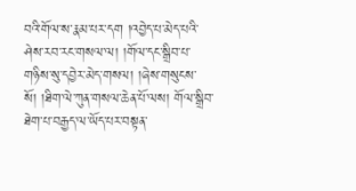བའི་གོལ་ས་རྣམ་པར་དག །འབྱེད་པ་མེད་པའི་ཤེས་རབ་རང་གསལ་ལ། །གོལ་དང་སྒྲིབ་པ་གཉིས་སུ་དབྱེར་མེད་གསལ། །ཞེས་གསུངས་སོ། །ཐིག་ལེ་ཀུན་གསལ་ཆེན་པོ་ལས། གོལ་སྒྲིབ་ཐེག་པ་བརྒྱད་ལ་ཡོད་པར་བསྟན་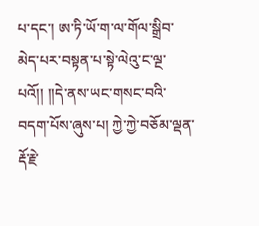པ་དང་། ཨ་ཏི་ཡོ་ག་ལ་གོལ་སྒྲིབ་མེད་པར་བསྟན་པ་སྟེ་ལེའུ་ང་ལྔ་པའོ།། །།དེ་ནས་ཡང་གསང་བའི་བདག་པོས་ཞུས་པ། ཀྱེ་ཀྱེ་བཅོམ་ལྡན་རྡོ་རྗེ་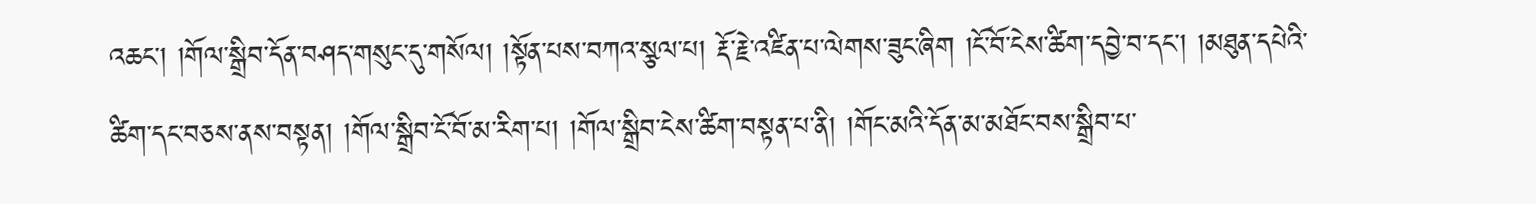འཆང་། །གོལ་སྒྲིབ་དོན་བཤད་གསུང་དུ་གསོལ། །སྟོན་པས་བཀའ་སྩལ་པ། རྡོ་རྗེ་འཛིན་པ་ལེགས་ཟུང་ཞིག །ངོ་བོ་ངེས་ཚིག་དབྱེ་བ་དང་། །མཐུན་དཔེའི་ཚིག་དང་བཅས་ནས་བསྟན། །གོལ་སྒྲིབ་ངོ་བོ་མ་རིག་པ། །གོལ་སྒྲིབ་ངེས་ཚིག་བསྟན་པ་ནི། །གོང་མའི་དོན་མ་མཐོང་བས་སྒྲིབ་པ་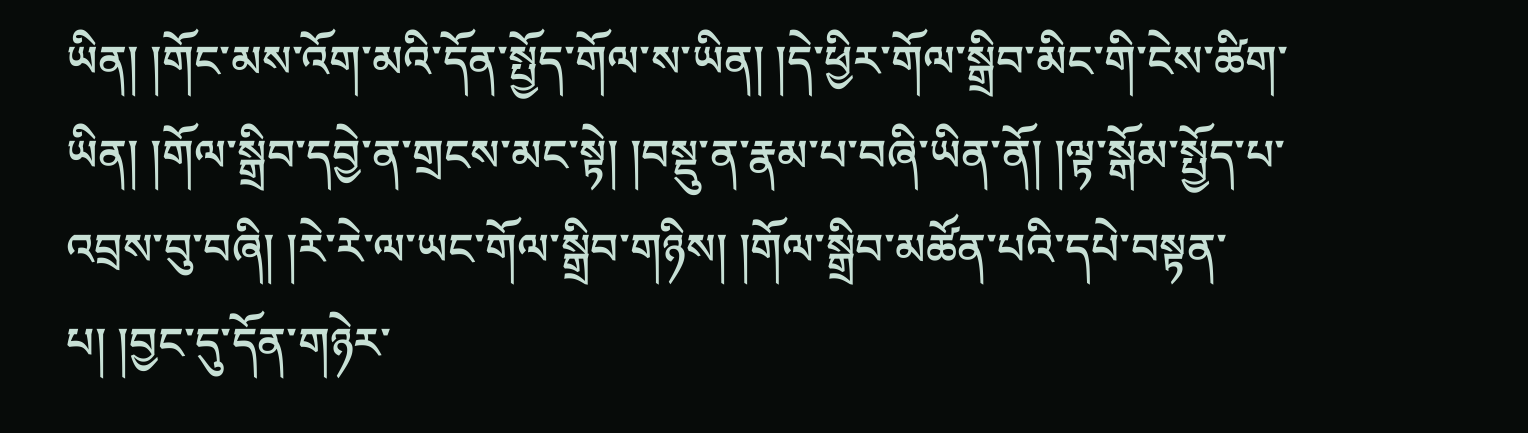ཡིན། །གོང་མས་འོག་མའི་དོན་སྤྱོད་གོལ་ས་ཡིན། །དེ་ཕྱིར་གོལ་སྒྲིབ་མིང་གི་ངེས་ཚིག་ཡིན། །གོལ་སྒྲིབ་དབྱེ་ན་གྲངས་མང་སྟེ། །བསྡུ་ན་རྣམ་པ་བཞི་ཡིན་ནོ། །ལྟ་སྒོམ་སྤྱོད་པ་འབྲས་བུ་བཞི། །རེ་རེ་ལ་ཡང་གོལ་སྒྲིབ་གཉིས། །གོལ་སྒྲིབ་མཚོན་པའི་དཔེ་བསྟན་པ། །བྱང་དུ་དོན་གཉེར་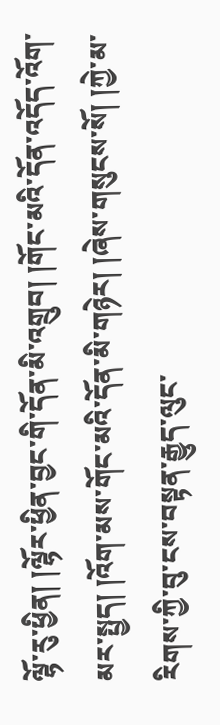ལྷོ་རུ་ཕྱིན། །ལྷོར་ཕྱིན་བྱང་གི་དོན་མི་འགྲུབ། །གོང་མའི་དོན་འདོད་འོག་མར་སྤྱད། །འོག་མས་གོང་མའི་དོན་མི་གཉེར། །ཞེས་གསུངས་སོ། །ཀྱེ་མ་རིགས་ཀྱི་བུ་ངས་བསྟན་རྒྱུད་ལུང་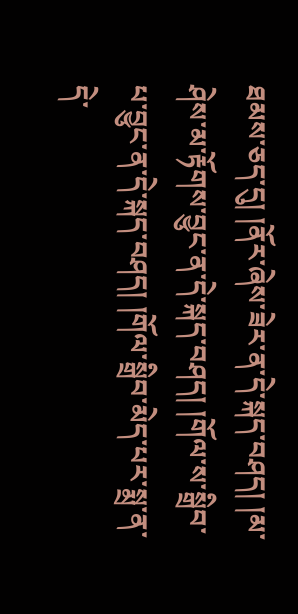ཐམས་ཅད་དུ། །ནོར་ཞེས་ཟེར་ན་དེ་སྐད་བཤད། །མ་ཤེས་མ་རྟོགས་བྱུང་ན་དེ་སྐད་བཤད། །གོལ་ས་སྒྲིབ་པ་བྱུང་ན་དེ་སྐད་བཤད། །གོལ་སྒྲིབ་མེད་པར་སྨྲ་ན་དེ་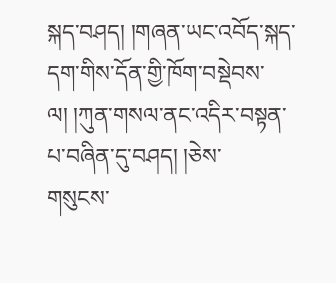སྐད་བཤད། །གཞན་ཡང་འབོད་སྐད་དག་གིས་དོན་གྱི་ཁོག་བསྡེབས་ལ། །ཀུན་གསལ་ནང་འདིར་བསྟན་པ་བཞིན་དུ་བཤད། །ཅེས་
གསུངས་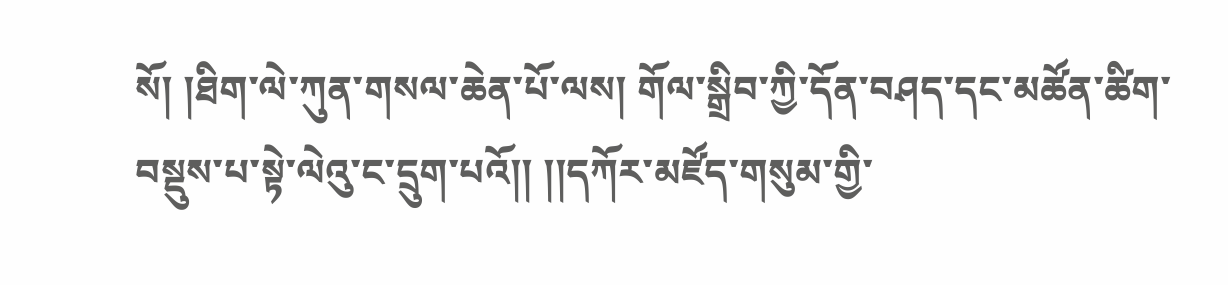སོ། །ཐིག་ལེ་ཀུན་གསལ་ཆེན་པོ་ལས། གོལ་སྒྲིབ་ཀྱི་དོན་བཤད་དང་མཚོན་ཚིག་བསྡུས་པ་སྟེ་ལེའུ་ང་དྲུག་པའོ།། །།དཀོར་མཛོད་གསུམ་གྱི་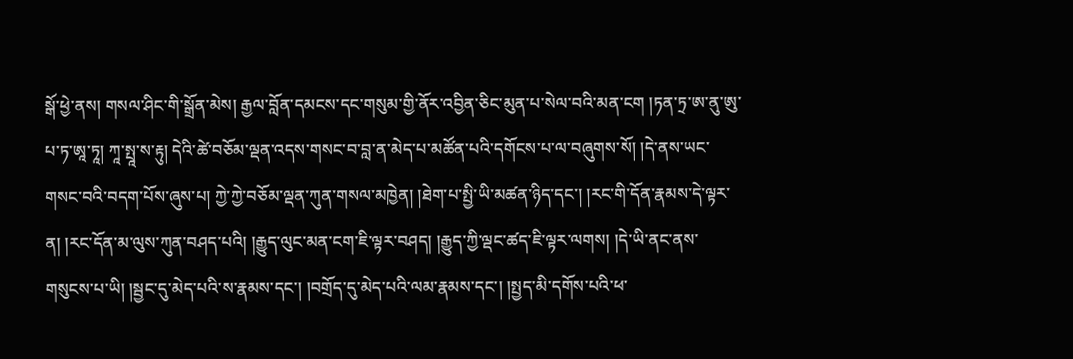སྒོ་ཕྱེ་ནས། གསལ་ཤིང་གི་སྒྲོན་མེས། རྒྱལ་བློན་དམངས་དང་གསུམ་གྱི་ནོར་འབྱིན་ཅིང་མུན་པ་སེལ་བའི་མན་ངག །ཏན་ཏྲ་ཨ་ནུ་ཨུ་པ་ཏ་ཨཱ་ཏཱ། ཀཱ་སྤཱ་ས་རྟུ། དེའི་ཚེ་བཅོམ་ལྡན་འདས་གསང་བ་བླ་ན་མེད་པ་མཚོན་པའི་དགོངས་པ་ལ་བཞུགས་སོ། །དེ་ནས་ཡང་གསང་བའི་བདག་པོས་ཞུས་པ། ཀྱེ་ཀྱེ་བཅོམ་ལྡན་ཀུན་གསལ་མཁྱེན། །ཐེག་པ་སྤྱི་ཡི་མཚན་ཉིད་དང་། །རང་གི་དོན་རྣམས་དེ་ལྟར་ན། །རང་དོན་མ་ལུས་ཀུན་བཤད་པའི། །རྒྱུད་ལུང་མན་ངག་ཇི་ལྟར་བཤད། །རྒྱུད་ཀྱི་ལྡང་ཚད་ཇི་ལྟར་ལགས། །དེ་ཡི་ནང་ནས་གསུངས་པ་ཡི། །སྦྱང་དུ་མེད་པའི་ས་རྣམས་དང་། །བགྲོད་དུ་མེད་པའི་ལམ་རྣམས་དང་། །སྤྱད་མི་དགོས་པའི་ཕ་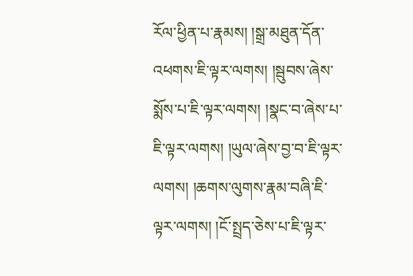རོལ་ཕྱིན་པ་རྣམས། །སྒྲ་མཐུན་དོན་འཕགས་ཇི་ལྟར་ལགས། །སྦུབས་ཞེས་སྨོས་པ་ཇི་ལྟར་ལགས། །སྣང་བ་ཞེས་པ་ཇི་ལྟར་ལགས། །ཡུལ་ཞེས་བྱ་བ་ཇི་ལྟར་ལགས། །ཆགས་ལུགས་རྣམ་བཞི་ཇི་ལྟར་ལགས། །ངོ་སྤྲད་ཅེས་པ་ཇི་ལྟར་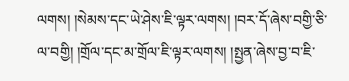ལགས། །སེམས་དང་ཡེ་ཤེས་ཇི་ལྟར་ལགས། །བར་དོ་ཞེས་བགྱི་ཅི་ལ་བགྱི། །གྲོལ་དང་མ་གྲོལ་ཇི་ལྟར་ལགས། །སྤྱན་ཞེས་བྱ་བ་ཇི་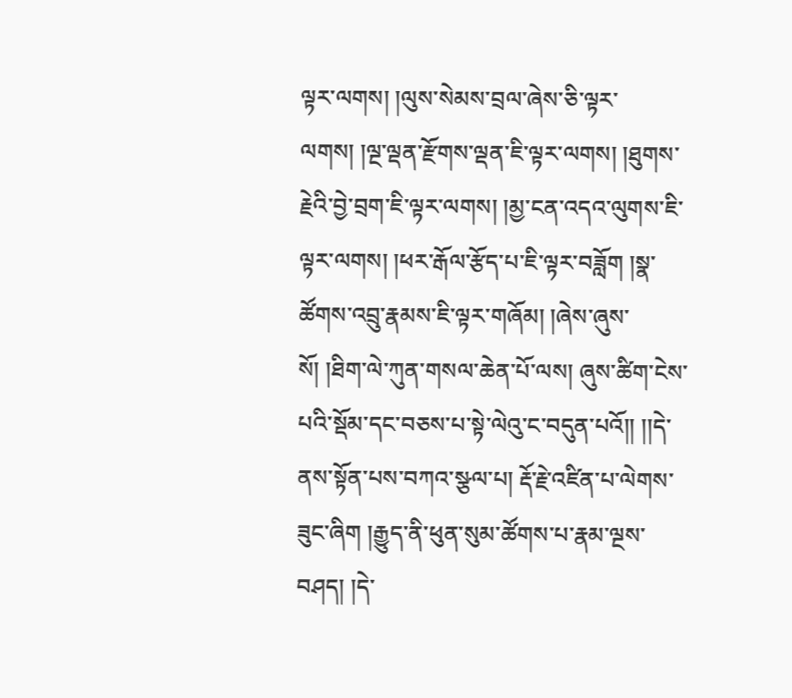ལྟར་ལགས། །ལུས་སེམས་བྲལ་ཞེས་ཅི་ལྟར་ལགས། །ལྔ་ལྡན་རྫོགས་ལྡན་ཇི་ལྟར་ལགས། །ཐུགས་རྗེའི་བྱེ་བྲག་ཇི་ལྟར་ལགས། །མྱ་ངན་འདའ་ལུགས་ཇི་ལྟར་ལགས། །ཕར་རྒོལ་རྩོད་པ་ཇི་ལྟར་བཟློག །སྣ་ཚོགས་འབྲུ་རྣམས་ཇི་ལྟར་གཞོམ། །ཞེས་ཞུས་སོ། །ཐིག་ལེ་ཀུན་གསལ་ཆེན་པོ་ལས། ཞུས་ཚིག་ངེས་པའི་སྡོམ་དང་བཅས་པ་སྟེ་ལེའུ་ང་བདུན་པའོ།། །།དེ་ནས་སྟོན་པས་བཀའ་སྩལ་པ། རྡོ་རྗེ་འཛིན་པ་ལེགས་ཟུང་ཞིག །རྒྱུད་ནི་ཕུན་སུམ་ཚོགས་པ་རྣམ་ལྔས་བཤད། །དེ་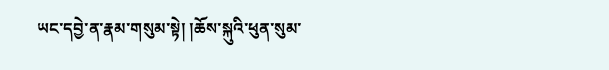ཡང་དབྱེ་ན་རྣམ་གསུམ་སྟེ། །ཆོས་སྐུའི་ཕུན་སུམ་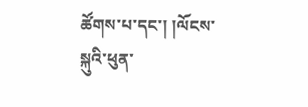ཚོགས་པ་དང་། །ལོངས་སྐུའི་ཕུན་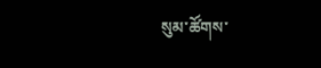སུམ་ཚོགས་